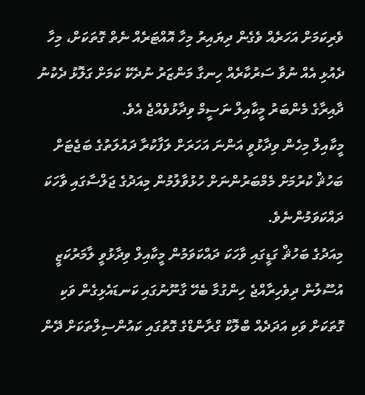ވެރިކަމަށް އަހަރެއް ވެގެން ދިޔައިރު މިހާ އޮއްޓަރެއް ނެތް ގޮތަކަށް، މިހާ ދެއުޅި އެއް ނުވާ ސަރުކާރެއް ހިނގާ މަންޒަރު ނުދެކޭ ކަމަށް ގަލޮޅު ދެކުނު ދާއިރާގެ މެންބަރު މީކާއިލް ނަސީމް ވިދާޅުވެއްޖެ އެވެ.
މީކާއިލް މިހެން ވިދާޅުވީ އަންނަ އަހަރަށް ލަފާކުރާ ދައުލަތުގެ ބަޖެޓަށް ބަހުޘް ކުރުމަށް މެމްބަރުންނަށް ހުޅުވާލުމުން މިއަދުގެ ޖަލްސާގައި ވާހަކަ ދައްކަވަމުންނެވެ.
މިއަދުގެ ބަހުޘް ގަޑީގައި ވާހަކަ ދައްކަވަމުން މީކާއިލް ވިދާޅުވީ ލާމަރުކަޒީ އުސޫލުން ދިވެހިރާއްޖެ ހިންގުމާ ބެހޭ ގާނޫނުގައި ކަނޑައެޅިގެން ވަކި ގޮތަކަށް ވަކި އަދަދެއް ބްލޮކް ގްރާންޑްގެ ގޮތުގައި ކައުންސިލްތަކަށް ދޭން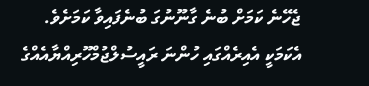ޖެހޭނެ ކަމަށް ބުނެ ގާނޫނުގަ ބުނެފައިވާ ކަމަށެވެ.
އެކަމަކީ އެއިރެއްގައި ހުންނަ ރައީސުލްޖުމްހޫރިއްޔާއެއްގެ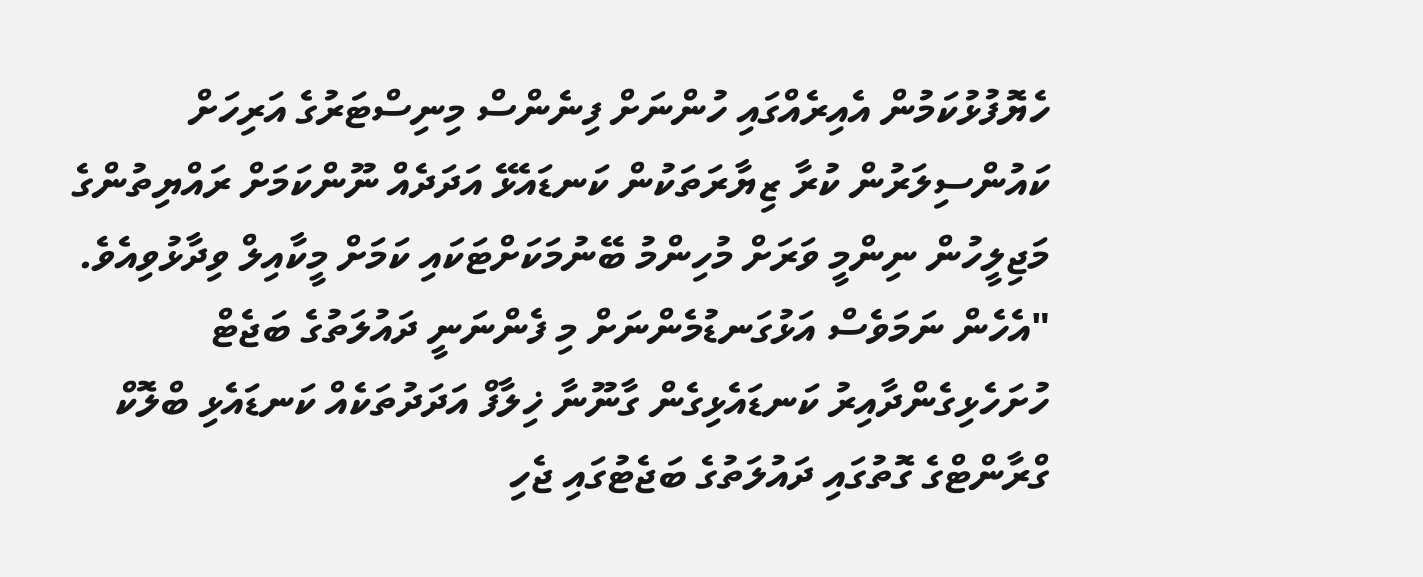ހެޔޮފުޅުކަމުން އެއިރެއްގައި ހުންނަށް ފިނެންސް މިނިސްޓަރުގެ އަރިހަށް ކައުންސިލަރުން ކުރާ ޒިޔާރަތަކުން ކަނޑައެޅޭ އަދަދެއް ނޫންކަމަށް ރައްޔިތުންގެ މަޖިލީހުން ނިންމީ ވަރަށް މުހިންމު ބޭނުމަކަށްޓަކައި ކަމަށް މީކާއިލް ވިދާޅުވިއެވެ.
"އެހެން ނަމަވެސް އަޅުގަނޑުމެންނަށް މި ފެންނަނީ ދައުލަތުގެ ބަޖެޓް ހުށަހެޅިގެންދާއިރު ކަނޑައެޅިގެން ގާނޫނާ ޚިލާފް އަދަދުތަކެއް ކަނޑައެޅި ބްލޮކް ގްރާންޓްގެ ގޮތުގައި ދައުލަތުގެ ބަޖެޓުގައި ޖެހި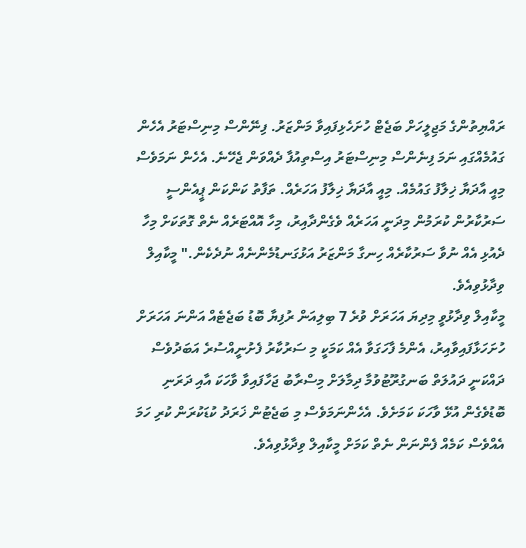ރައްޔިތުންގެ މަޖިލީހަށް ބަޖެޓް ހުށަހެޅިފައިވާ މަންޒަރު. ފިނޭންސް މިނިސްޓަރު އެހެން ގައުމެއްގައި ނަމަ ފިނެންސް މިނިސްޓަރު އިސްތިއުފާ ދެއްވަން ޖެހޭނެ. އެހެން ނަމަވެސް މިއީ އާދަޔާ ޚިލާފު ގައުމެއް. މިއީ އާދަޔާ ޚިލާފު އަހަރެއް. ތަފާތު ކަންކަން ޕީއެންސީ ސަރުކާރުން ކުރަމުން މިދަނީ އަހަރެއް ވެގެންދާއިރު، މިހާ އޮއްޓަރެއް ނެތް ގޮތަކަށް މިހާ ދެއުޅި އެއް ނުވާ ސަރުކާރެއް ހިނގާ މަންޒަރު އަޅުގަނޑުމެންނެއް ނުދެކެން." މީކާއިލް ވިދާޅުވިއެވެ.
މީކާއިލް ވިދާޅުވީ މިދިޔަ އަހަރަށް ވުރެ 7 ބިލިއަން ރުފިޔާ ބޮޑު ބަޖެޓެއް އަންނަ އަހަރަށް ހުށަހަޅާފައިވާއިރު، އެންމެ ފާހަގަވާ އެއް ކަމަކީ މި ސަރުކާރު ފެށުނީއްސުރެ އަބަދުވެސް ދައްކަނީ ދައުލަތް ބަނގުރޫޓުވުމާ ދިމާލަށް މިސްރާބު ޖަހާފައިވާ ވާހަކަ އާއި ދަރަނި ބޮޑުވެގެން އުޅޭ ވާހަކަ ކަމަށެވެ. އެހެންނަމަވެސް މި ބަޖެޓުން ޚަރަދު ކުޑަކުރަން ކުރި ހަމަ އެއްވެސް ކަމެއް ފެންނަން ނެތް ކަމަށް މީކާއިލް ވިދާޅުވިއެވެ.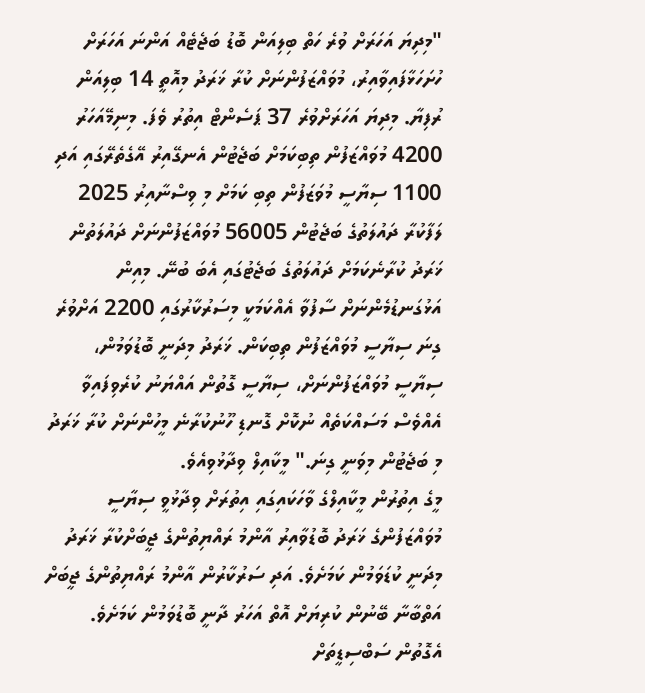"މިދިޔަ އަހަރަށް ވުރެ ހަތް ބިލިއަން ބޮޑު ބަޖެޓެއް އަންނަ އަހަރަށް ހުށަހަޅާފައިވާއިރު، މުވައްޒަފުންނަށް ކުރާ ޚަރަދު މިއޮތީ 14 ބިލިއަން ރުފިޔާ. މިދިޔަ އަހަރަށްވުރެ 37 ޕަސެންޓް އިތުރު ވެފަ. މިނިމޭއަހަރު 4200 މުވައްޒަފުން ތިބިކަމަށް ބަޖެޓުން އެނގޭއިރު އޭގެތެރޭގައި އަދި 1100 ސިޔާސީ މުވަޒަފުން ތިބި ކަމަށް މި ވިސްނާއިރު 2025 ލަފާކުރާ ދައުލަތުގެ ބަޖެޓުން 56005 މުވައްޒަފުންނަށް ދައުލަތުން ޚަރަދު ކުރާނެކަމަށް ދައުލަތުގެ ބަޖެޓުގައި އެބަ ބުނޭ. މިއިން އަޅުގަނޑުމެންނަށް ސާފުވާ އެއްކަމަކީ މިސަރުކާރުގައި 2200 އަށްވުރެ ގިނަ ސިޔާސީ މުވައްޒަފުން ތިބިކަން. ޚަރަދު މިދަނީ ބޮޑުވަމުން، ސިޔާސީ މުވައްޒަފުންނަށް، ސިޔާސީ ގޮތުން އައްޔަނު ކުރެވިފައިވާ އެއްވެސް މަސައްކަތެއް ނުކޮށް ގޮނޑި ހޫނުކުރާނެ މީހުންނަށް ކުރާ ޚަރަދު މި ބަޖެޓުން މިވަނީ ގިނަ." މީކާއިލް ވިދާޅުވިއެވެ.
މީގެ އިތުރުން މީކާއިލްގެ ވާހަކައިގައި އިތުރަށް ވިދާޅުވީ ސިޔާސީ މުވައްޒަފުންގެ ޚަރަދު ބޮޑުވާއިރު އާންމު ރައްޔިތުންގެ ޖީބަށްކުރާ ޚަރަދު މިދަނީ ކުޑަވަމުން ކަމަށެވެ. އަދި ސަރުކާރުން އާންމު ރައްޔިތުންގެ ޖީބަށް އަތްބާނާ ބޭނުން ކުރިޔަށް އޮތް އަހަރު ދާނީ ބޮޑުވަމުން ކަމަށެވެ. އެގޮތުން ސަބްސިޑީތަށް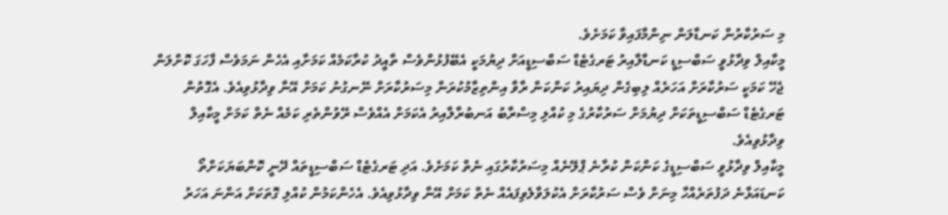މި ސަރުކާރުން ކަނޑާލަން ނިންމާފައިވާ ކަމަށެވެ.
މީކާއިލް ވިދާޅުވީ ސަބްސިޑީ ކަނޑާލާއިރު ޓަރގެޓެޑް ސަބްސިޑީއަށް ދިޔުމަކީ އެބޭފުޅުންވެސް ތާއީދު ކުރާކަމެއް ކަމަށާއި އެހެން ނަމަވެސް ފާހަގަ ކޮށްލަން ޖެހޭ ކަމަކީ ސަރުކާރަށް އަހަރެއް ލިބިގެން ދިޔައިރު ކަންކަން ރާވާ އިންތިޒާމުކުރަން މިސަރުކާރަށް ނޭނގުނު ކަމަށް އޭނާ ވިދާޅުވިއެވެ. އެގޮތުން ޓަރގެޓެޑް ސަބްސިޑީތަކަށް ދިޔުމަށް ސަރުކާރުގެ މި ކުއްލި މިސްރާބު އަނބުރާލާއިރު އެކަމަށް އެއްވެސް ރޭވުންތެރި ކަމެއް ނެތް ކަމަށް މީކާއިލް ވިދާޅުވިއެވެ.
މީކާއިލް ވިދާޅުވީ ސަބްސިޑީގެ ކަންކަން ކުރާނެ ޕްލޭނެއް މިސަރުކާރުގައި ނެތް ކަމަށެވެ. އަދި ޓަރގެޓެޑް ސަބްސިޑީތައް ދޭނީ ކޮންބަޔަކަށްތޯ ކަނޑައަޅާނެ ދަފުތަރެއްހާ މިނަށް ވެސް ސަރުކާރަށް އެކުލަވާލެވިފައެއް ނެތް ކަމަށް އޭނާ ވިދާޅުވިއެވެ. އެހެންކަމުން ކުއްލި ގޮތަކަށް އަންނަ އަހަރު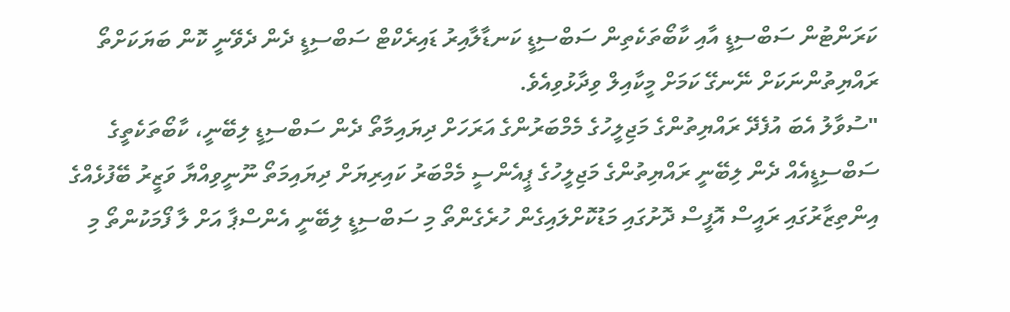ކަރަންޓުން ސަބްސިޑީ އާއި ކާބޯތަކެތިން ސަބްސިޑީ ކަނޑާލާއިރު ޑައިރެކްޓް ސަބްސިޑީ ދެން ދެވޭނީ ކޮން ބަޔަކަށްތޯ ރައްޔިތުންނަކަށް ނޭނގޭ ކަމަށް މީކާއިލް ވިދާޅުވިއެވެ.
"ސުވާލު އެބަ އުފެދޭ ރައްޔިތުންގެ މަޖިލީހުގެ މެމްބަރުންގެ އަރަހަށް ދިޔައިމާތޯ ދެން ސަބްސިޑީ ލިބޭނީ، ކާބޯތަކެތީގެ ސަބްސިޑީއެއް ދެން ލިބޭނީ ރައްޔިތުންގެ މަޖިލީހުގެ ޕީއެންސީ މެމްބަރު ކައިރިޔަށް ދިޔައިމަތޯ ނޫނީވިއްޔާ ވަޒީރު ބޭފުޅެއްގެ އިންތިޒާރުގައި ރައީސް އޮފީސް ދޮށުގައި މަޑުކޮށްލައިގެން ހުރެގެންތޯ މި ސަބްސިޑީ ލިބޭނީ އެންސްޕާ އަށް ލާ ފޯމަކުންތޯ މި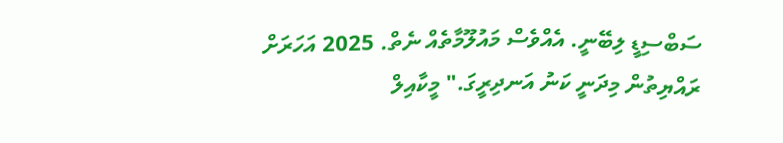ސަބްސިޑީ ލިބޭނީ. އެއްވެސް މައުލޫމާތެއް ނެތް. 2025 އަހަރަށް ރައްޔިތުން މިދަނީ ކަނު އަނދިރީގަ." މީކާއިލް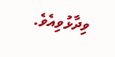ވިދާޅުވިއެވެ.